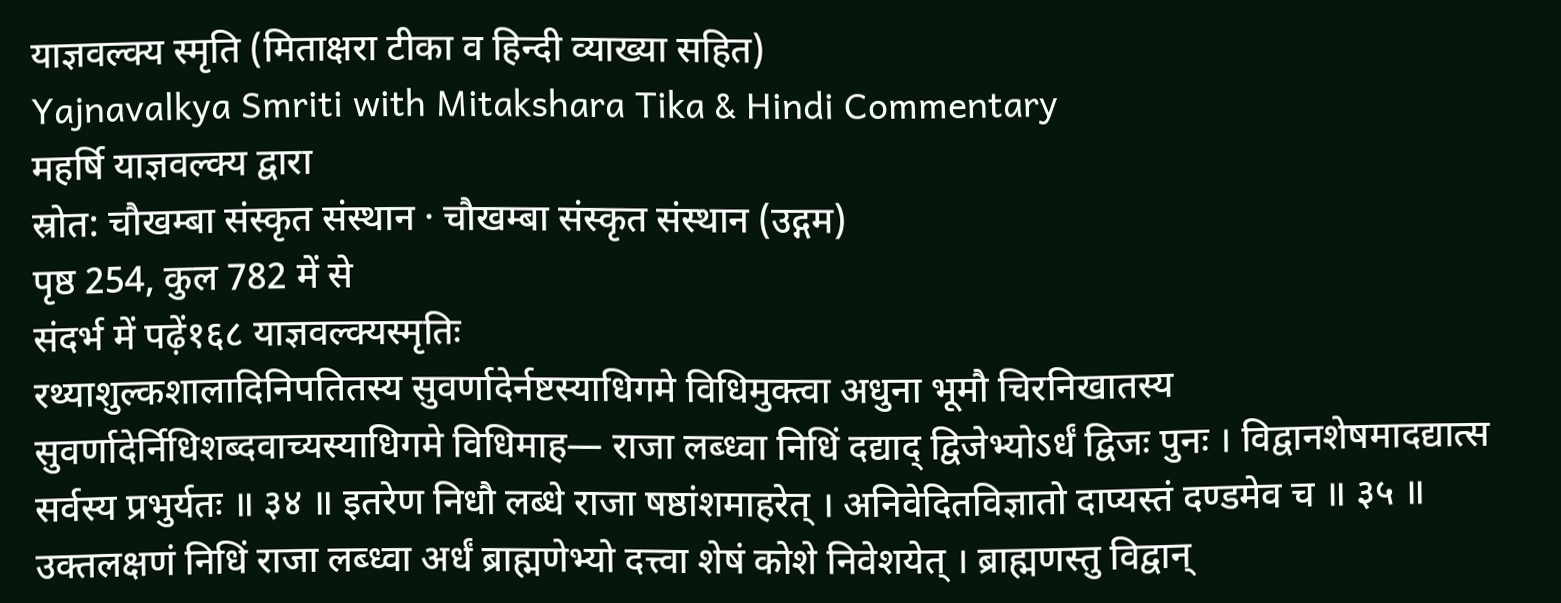याज्ञवल्क्य स्मृति (मिताक्षरा टीका व हिन्दी व्याख्या सहित)
Yajnavalkya Smriti with Mitakshara Tika & Hindi Commentary
महर्षि याज्ञवल्क्य द्वारा
स्रोत: चौखम्बा संस्कृत संस्थान · चौखम्बा संस्कृत संस्थान (उद्गम)
पृष्ठ 254, कुल 782 में से
संदर्भ में पढ़ें१६८ याज्ञवल्क्यस्मृतिः
रथ्याशुल्कशालादिनिपतितस्य सुवर्णादेर्नष्टस्याधिगमे विधिमुक्त्वा अधुना भूमौ चिरनिखातस्य सुवर्णादेर्निधिशब्दवाच्यस्याधिगमे विधिमाह— राजा लब्ध्वा निधिं दद्याद् द्विजेभ्योऽर्धं द्विजः पुनः । विद्वानशेषमादद्यात्स सर्वस्य प्रभुर्यतः ॥ ३४ ॥ इतरेण निधौ लब्धे राजा षष्ठांशमाहरेत् । अनिवेदितविज्ञातो दाप्यस्तं दण्डमेव च ॥ ३५ ॥ उक्तलक्षणं निधिं राजा लब्ध्वा अर्धं ब्राह्मणेभ्यो दत्त्वा शेषं कोशे निवेशयेत् । ब्राह्मणस्तु विद्वान्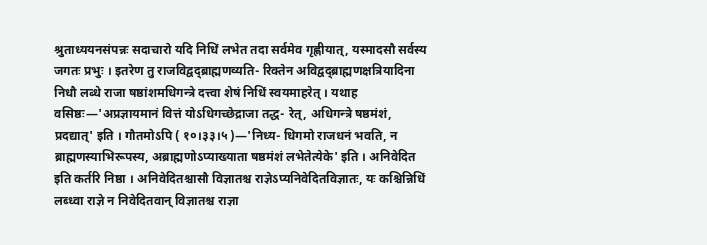श्रुताध्ययनसंपन्नः सदाचारो यदि निधिं लभेत तदा सर्वमेव गृह्णीयात्, यस्मादसौ सर्वस्य जगतः प्रभुः । इतरेण तु राजविद्वद्ब्राह्मणव्यति- रिक्तेन अविद्वद्ब्राह्मणक्षत्रियादिना निधौ लब्धे राजा षष्ठांशमधिगन्त्रे दत्त्वा शेषं निधिं स्वयमाहरेत् । यथाह वसिष्ठः—'अप्रज्ञायमानं वित्तं योऽधिगच्छेद्राजा तद्ध- रेत्, अधिगन्त्रे षष्ठमंशं, प्रदद्यात्' इति । गौतमोऽपि ( १०।३३।५ )—'निध्य- धिगमो राजधनं भवति, न ब्राह्मणस्याभिरूपस्य, अब्राह्मणोऽप्याख्याता षष्ठमंशं लभेतेत्येके' इति । अनिवेदित इति कर्तरि निष्ठा । अनिवेदितश्चासौ विज्ञातश्च राज्ञेऽप्यनिवेदितविज्ञातः, यः कश्चिन्निधिं लब्ध्वा राज्ञे न निवेदितवान् विज्ञातश्च राज्ञा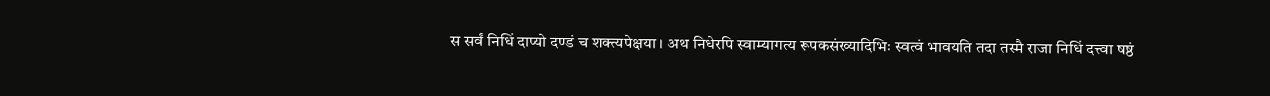स सर्वं निधिं दाप्यो दण्डं च शक्त्यपेक्षया । अथ निधेरपि स्वाम्यागत्य रूपकसंख्यादिभिः स्वत्वं भावयति तदा तस्मै राजा निधिं दत्त्वा षष्ठं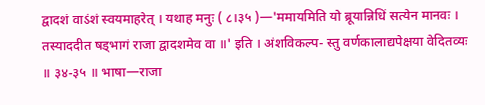द्वादशं वाऽंशं स्वयमाहरेत् । यथाह मनुः ( ८।३५ )—'ममायमिति यो ब्रूयान्निधिं सत्येन मानवः । तस्याददीत षड्भागं राजा द्वादशमेव वा ॥' इति । अंशविकल्प- स्तु वर्णकालाद्यपेक्षया वेदितव्यः ॥ ३४-३५ ॥ भाषा—राजा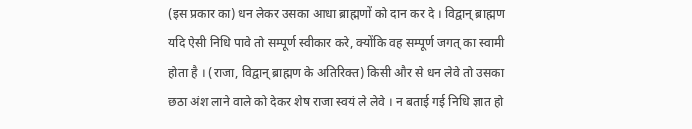(इस प्रकार का) धन लेकर उसका आधा ब्राह्मणों को दान कर दे । विद्वान् ब्राह्मण यदि ऐसी निधि पावे तो सम्पूर्ण स्वीकार करे, क्योंकि वह सम्पूर्ण जगत् का स्वामी होता है । (राजा, विद्वान् ब्राह्मण के अतिरिक्त) किसी और से धन लेवे तो उसका छठा अंश लाने वाले को देकर शेष राजा स्वयं ले लेवे । न बताई गई निधि ज्ञात हो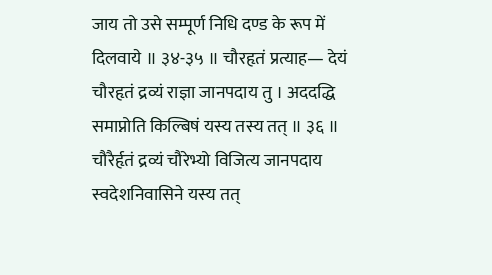जाय तो उसे सम्पूर्ण निधि दण्ड के रूप में दिलवाये ॥ ३४-३५ ॥ चौरहृतं प्रत्याह— देयं चौरहृतं द्रव्यं राज्ञा जानपदाय तु । अददद्धि समाप्नोति किल्बिषं यस्य तस्य तत् ॥ ३६ ॥ चौरैर्हृतं द्रव्यं चौरेभ्यो विजित्य जानपदाय स्वदेशनिवासिने यस्य तत्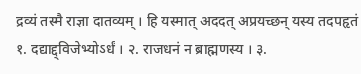द्रव्यं तस्मै राज्ञा दातव्यम् । हि यस्मात् अददत् अप्रयच्छन् यस्य तदपहृतं १. दद्याद्द्विजेभ्योऽर्धं । २. राजधनं न ब्राह्मणस्य । ३.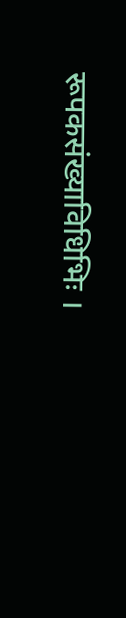रूपकसंख्याविधिभिः ।